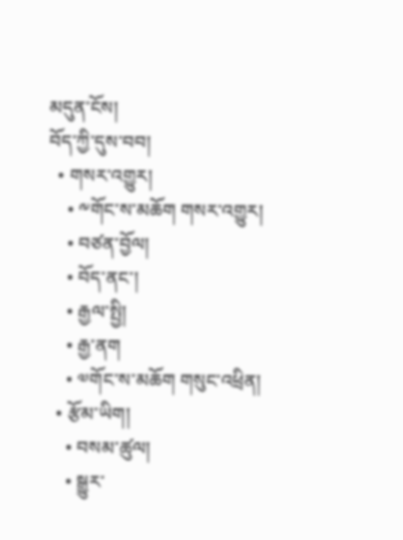མདུན་ངོས།
བོད་ཀྱི་དུས་བབ།
  • གསར་འགྱུར།
    • ༸གོང་ས་མཆོག གསར་འགྱུར།
    • བཙན་བྱོལ།
    • བོད་ནང་།
    • རྒྱལ་སྤྱི།
    • རྒྱ་ནག
    • ༧གོང་ས་མཆོག གསུང་འཕྲིན།
  • རྩོམ་ཡིག།
    • བསམ་ཚུལ།
    • སྒྱུར་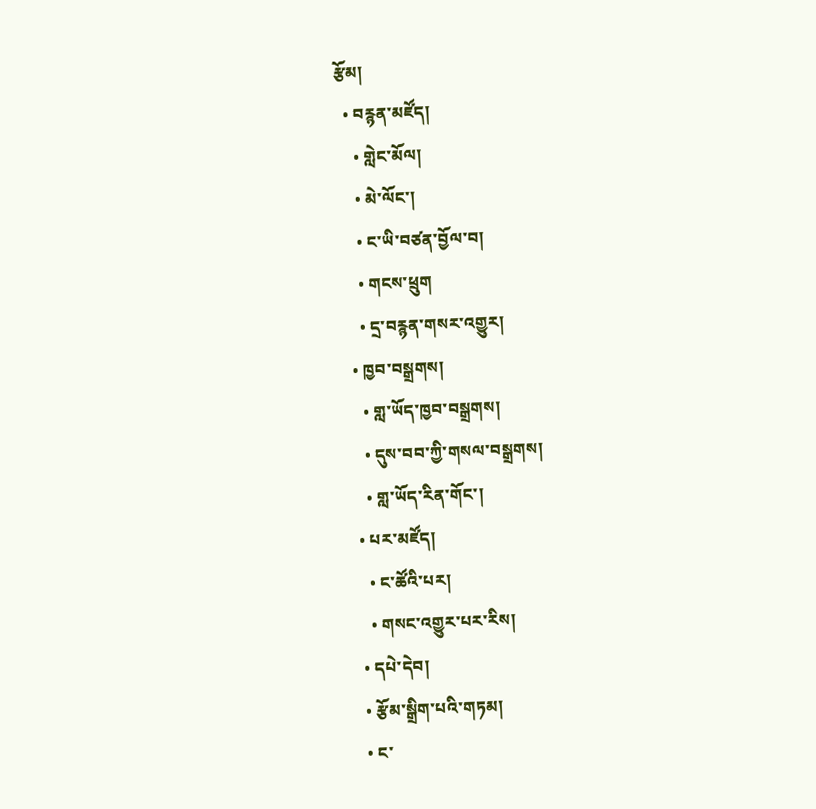རྩོམ།
  • བརྙན་མཛོད།
    • གླེང་མོལ།
    • མེ་ལོང་།
    • ང་ཡི་བཙན་བྱོལ་བ།
    • གངས་ཕྲུག
    • དྲ་བརྙན་གསར་འགྱུར།
  • ཁྱབ་བསྒྲགས།
    • གླ་ཡོད་ཁྱབ་བསྒྲགས།
    • དུས་བབ་ཀྱི་གསལ་བསྒྲགས།
    • གླ་ཡོད་རིན་གོང་།
  • པར་མཛོད།
    • ང་ཚོའི་པར།
    • གསང་འགྱུར་པར་རིས།
  • དཔེ་དེབ།
  • རྩོམ་སྒྲིག་པའི་གཏམ།
  • ང་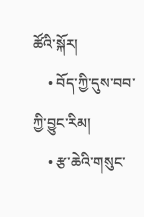ཚོའི་སྐོར།
    • བོད་ཀྱི་དུས་བབ་ཀྱི་བྱུང་རིམ།
    • རྩ་ཆེའི་གསུང་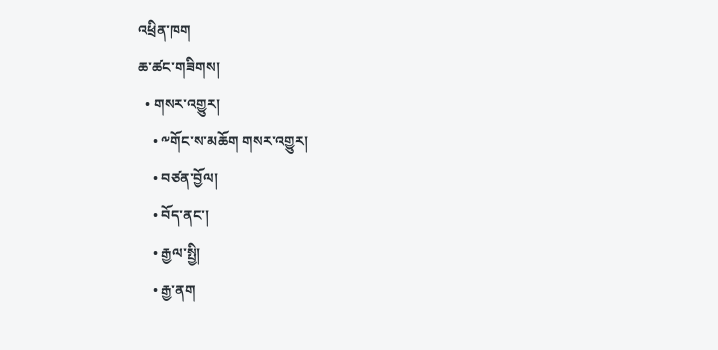འཕྲིན་ཁག
ཆ་ཚང་གཟིགས།
  • གསར་འགྱུར།
    • ༸གོང་ས་མཆོག གསར་འགྱུར།
    • བཙན་བྱོལ།
    • བོད་ནང་།
    • རྒྱལ་སྤྱི།
    • རྒྱ་ནག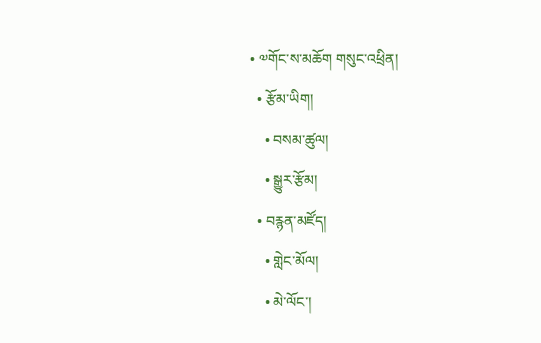• ༧གོང་ས་མཆོག གསུང་འཕྲིན།
  • རྩོམ་ཡིག།
    • བསམ་ཚུལ།
    • སྒྱུར་རྩོམ།
  • བརྙན་མཛོད།
    • གླེང་མོལ།
    • མེ་ལོང་།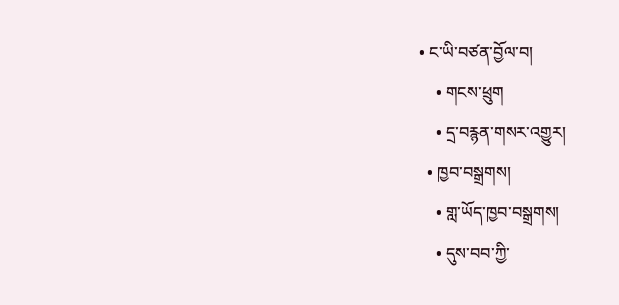• ང་ཡི་བཙན་བྱོལ་བ།
    • གངས་ཕྲུག
    • དྲ་བརྙན་གསར་འགྱུར།
  • ཁྱབ་བསྒྲགས།
    • གླ་ཡོད་ཁྱབ་བསྒྲགས།
    • དུས་བབ་ཀྱི་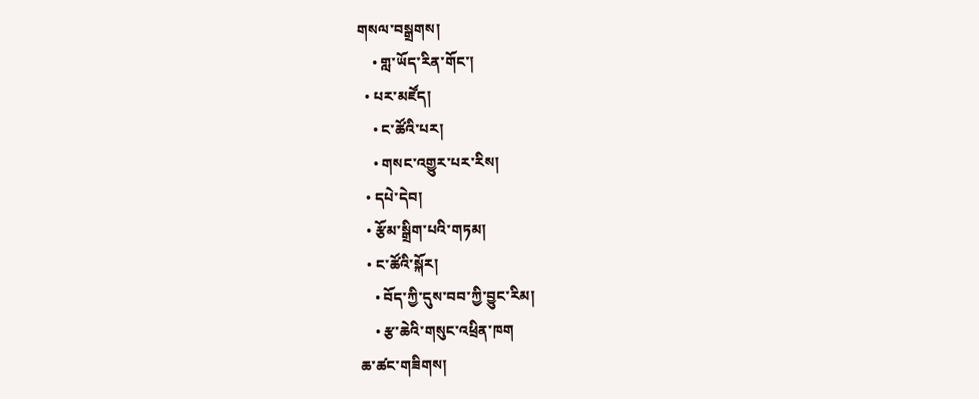གསལ་བསྒྲགས།
    • གླ་ཡོད་རིན་གོང་།
  • པར་མཛོད།
    • ང་ཚོའི་པར།
    • གསང་འགྱུར་པར་རིས།
  • དཔེ་དེབ།
  • རྩོམ་སྒྲིག་པའི་གཏམ།
  • ང་ཚོའི་སྐོར།
    • བོད་ཀྱི་དུས་བབ་ཀྱི་བྱུང་རིམ།
    • རྩ་ཆེའི་གསུང་འཕྲིན་ཁག
ཆ་ཚང་གཟིགས།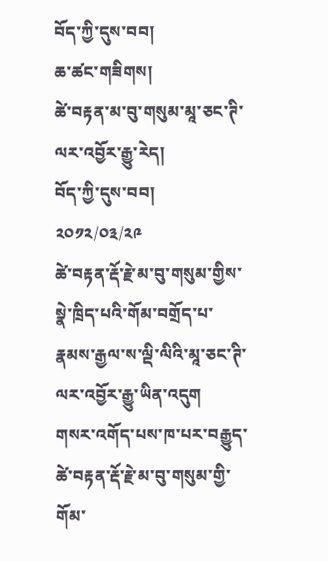བོད་ཀྱི་དུས་བབ།
ཆ་ཚང་གཟིགས།
ཚེ་བརྟན་མ་བུ་གསུམ་མཱ་ཅང་ཊི་ལར་འབྱོར་རྒྱུ་རེད།
བོད་ཀྱི་དུས་བབ།
༢༠༡༢/༠༣/༢༩
ཚེ་བརྟན་རྡོ་རྗེ་མ་བུ་གསུམ་གྱིས་སྣེ་ཁྲིད་པའི་གོམ་བགྲོད་པ་རྣམས་རྒྱལ་ས་ལྡི་ལིའི་མཱ་ཅང་ཊི་ལར་འབྱོར་རྒྱུ་ཡིན་འདུག
གསར་འགོད་པས་ཁ་པར་བརྒྱུད་ཚེ་བརྟན་རྡོ་རྗེ་མ་བུ་གསུམ་གྱི་གོམ་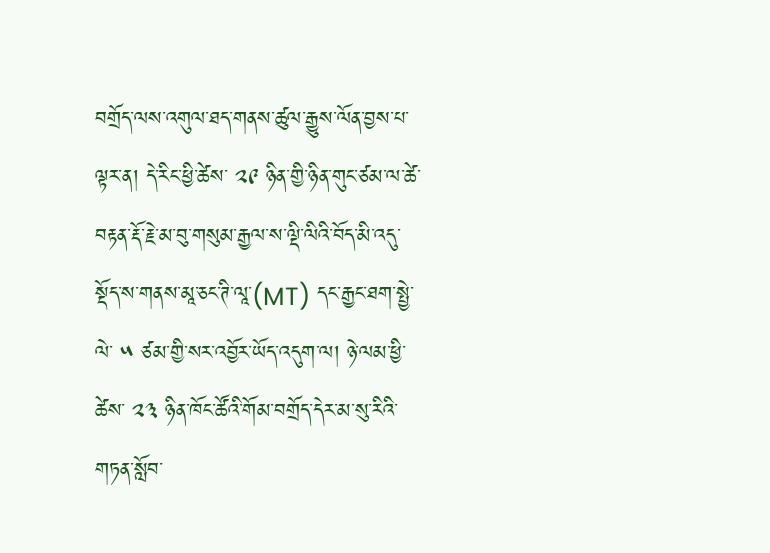བགྲོད་ལས་འགུལ་ཐད་གནས་ཚུལ་རྒྱུས་ལོན་བྱས་པ་ལྟར་ན། དེ་རིང་ཕྱི་ཚེས་ ༢༩ ཉིན་གྱི་ཉིན་གུང་ཙམ་ལ་ཚེ་བརྟན་རྡོ་རྗེ་མ་བུ་གསུམ་རྒྱལ་ས་ལྡི་ལིའི་བོད་མི་འདུ་སྡོད་ས་གནས་མཱ་ཅང་ཊི་ལཱ་(MT) དང་རྒྱང་ཐག་སྤྱེ་ལེ་ ༥ ཙམ་གྱི་སར་འབྱོར་ཡོད་འདུག་ལ། ཉེ་ལམ་ཕྱི་ཚེས་ ༢༣ ཉིན་ཁོང་ཚོའི་གོམ་བགྲོད་དེར་མ་སུ་རིའི་གཏན་སློབ་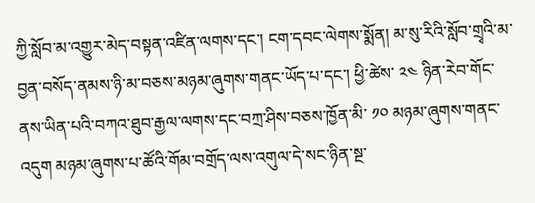ཀྱི་སློབ་མ་འགྱུར་མེད་བསྟན་འཛིན་ལགས་དང་། ངག་དབང་ལེགས་སྨོན། མ་སུ་རིའི་སློབ་གྲྭའི་མ་བྱན་བསོད་ནམས་ཉི་མ་བཅས་མཉམ་ཞུགས་གནང་ཡོད་པ་དང་། ཕྱི་ཚེས་ ༢༤ ཉིན་རེབ་གོང་ནས་ཡིན་པའི་བཀའ་ཐུབ་རྒྱལ་ལགས་དང་བཀྲ་ཤིས་བཅས་ཁྱོན་མི་ ༡༠ མཉམ་ཞུགས་གནང་འདུག མཉམ་ཞུགས་པ་ཚོའི་གོམ་བགྲོད་ལས་འགུལ་དེ་སང་ཉིན་སྔ་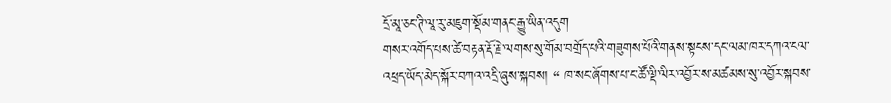དྲོ་མཱ་ཅང་ཊི་ལཱ་རུ་མཇུག་སྡོམ་གནང་རྒྱུ་ཡིན་འདུག
གསར་འགོད་པས་ཚེ་བརྟན་རྡོ་རྗེ་ལགས་སུ་གོམ་བགྲོད་པའི་གཟུགས་པོའི་གནས་སྟངས་དང་ལམ་ཁར་དཀའ་ངལ་འཕྲད་ཡོད་མེད་སྐོར་བཀའ་འདྲི་ཞུས་སྐབས། “ ཁ་སང་ཞོགས་པ་ང་ཚོ་ལྡི་ལིར་འབྱོར་ས་མཚམས་སུ་འབྱོར་སྐབས་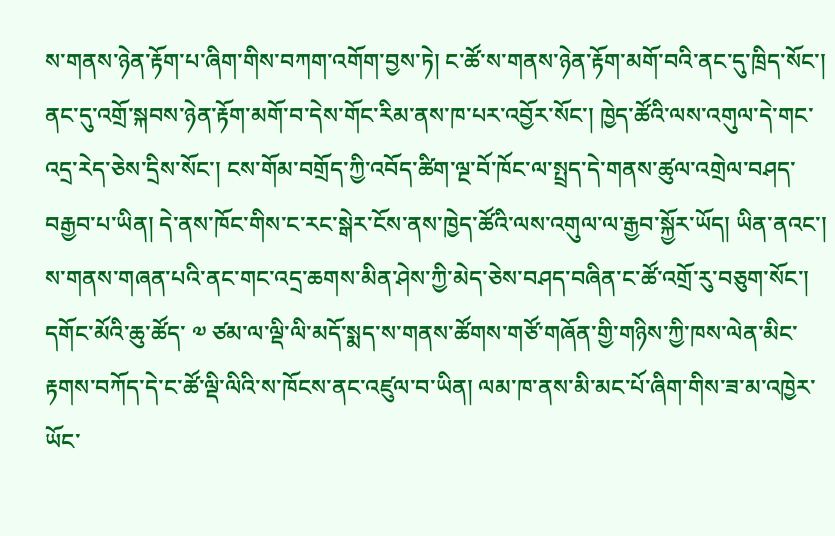ས་གནས་ཉེན་རྟོག་པ་ཞིག་གིས་བཀག་འགོག་བྱས་ཏེ། ང་ཚོ་ས་གནས་ཉེན་རྟོག་མགོ་བའི་ནང་དུ་ཁྲིད་སོང་། ནང་དུ་འགྲོ་སྐབས་ཉེན་རྟོག་མགོ་བ་དེས་གོང་རིམ་ནས་ཁ་པར་འབྱོར་སོང་། ཁྱེད་ཚོའི་ལས་འགུལ་དེ་གང་འདྲ་རེད་ཅེས་དྲིས་སོང་། ངས་གོམ་བགྲོད་ཀྱི་འབོད་ཚིག་ལྔ་བོ་ཁོང་ལ་སྤྲད་དེ་གནས་ཚུལ་འགྲེལ་བཤད་བརྒྱབ་པ་ཡིན། དེ་ནས་ཁོང་གིས་ང་རང་སྒེར་ངོས་ནས་ཁྱེད་ཚོའི་ལས་འགུལ་ལ་རྒྱབ་སྐྱོར་ཡོད། ཡིན་ནའང་། ས་གནས་གཞན་པའི་ནང་གང་འདྲ་ཆགས་མིན་ཤེས་ཀྱི་མེད་ཅེས་བཤད་བཞིན་ང་ཚོ་འགྲོ་རུ་བཅུག་སོང་། དགོང་མོའི་ཆུ་ཚོད་ ༧ ཙམ་ལ་ལྡི་ལི་མདོ་སྨད་ས་གནས་ཚོགས་གཙོ་གཞོན་གྱི་གཉིས་ཀྱི་ཁས་ལེན་མིང་རྟགས་བཀོད་དེ་ང་ཚོ་ལྡི་ལིའི་ས་ཁོངས་ནང་འཛུལ་བ་ཡིན། ལམ་ཁ་ནས་མི་མང་པོ་ཞིག་གིས་ཟ་མ་འཁྱེར་ཡོང་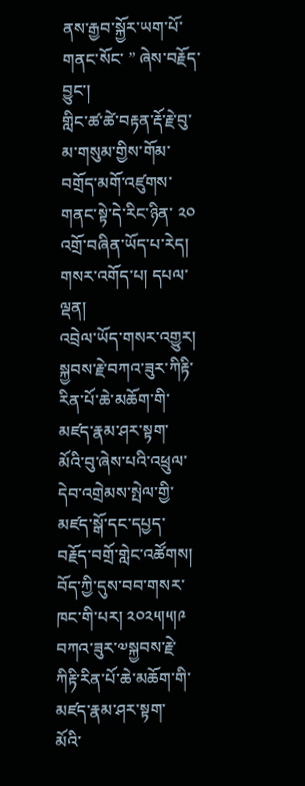ནས་རྒྱབ་སྐྱོར་ཡག་པོ་གནང་སོང་ ” ཞེས་བརྗོད་བྱུང་།
གླིང་ཚ་ཚེ་བརྟན་རྡོ་རྗེ་བུ་མ་གསུམ་གྱིས་གོམ་བགྲོད་མགོ་འཛུགས་གནང་སྟེ་དེ་རིང་ཉིན་ ༢༠ འགྲོ་བཞིན་ཡོད་པ་རེད།
གསར་འགོད་པ། དཔལ་ལྡན།
འབྲེལ་ཡོད་གསར་འགྱུར།
སྐྱབས་རྗེ་བཀའ་ཟུར་ཀིརྟི་རིན་པོ་ཆེ་མཆོག་གི་མཛད་རྣམ་ཤར་སྟག་མོའི་བུ་ཞེས་པའི་འཕྲུལ་དེབ་འགྲེམས་སྤེལ་གྱི་མཛད་སྒོ་དང་དཔྱད་བརྗོད་བགྲོ་གླེང་འཚོགས། བོད་ཀྱི་དུས་བབ་གསར་ཁང་གི་པར། ༢༠༢༥།༥།༩
བཀའ་ཟུར་༧སྐྱབས་རྗེ་ཀིརྟི་རིན་པོ་ཆེ་མཆོག་གི་མཛད་རྣམ་ཤར་སྟག་མོའི་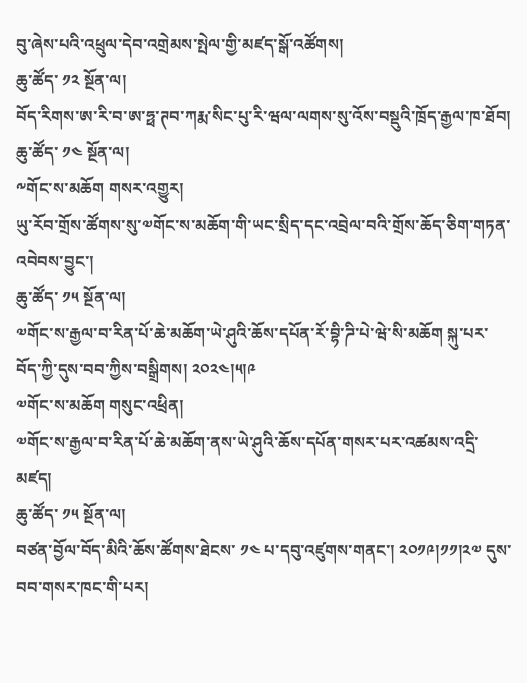བུ་ཞེས་པའི་འཕྲུལ་དེབ་འགྲེམས་སྤེལ་གྱི་མཛད་སྒོ་འཚོགས།
ཆུ་ཚོད་ ༡༢ སྔོན་ལ།
བོད་རིགས་ཨ་རི་བ་ཨ་ཧྥ་ཊབ་ཀརྨ་སིང་པུ་རི་ཝལ་ལགས་སུ་འོས་བསྡུའི་ཁྲོད་རྒྱལ་ཁ་ཐོབ།
ཆུ་ཚོད་ ༡༤ སྔོན་ལ།
༸གོང་ས་མཆོག གསར་འགྱུར།
ཡུ་རོབ་གྲོས་ཚོགས་སུ་༧གོང་ས་མཆོག་གི་ཡང་སྲིད་དང་འབྲེལ་བའི་གྲོས་ཆོད་ཅིག་གཏན་འབེབས་བྱུང་།
ཆུ་ཚོད་ ༡༥ སྔོན་ལ།
༧གོང་ས་རྒྱལ་བ་རིན་པོ་ཆེ་མཆོག་ཡེ་ཤུའི་ཆོས་དཔོན་རོ་བྷི་ཌི་པེ་ཝེ་སི་མཆོག སྐུ་པར་བོད་ཀྱི་དུས་བབ་ཀྱིས་བསྒྲིགས། ༢༠༢༤།༥།༩
༧གོང་ས་མཆོག གསུང་འཕྲིན།
༧གོང་ས་རྒྱལ་བ་རིན་པོ་ཆེ་མཆོག་ནས་ཡེ་ཤུའི་ཆོས་དཔོན་གསར་པར་འཚམས་འདྲི་མཛད།
ཆུ་ཚོད་ ༡༥ སྔོན་ལ།
བཙན་བྱོལ་བོད་མིའི་ཆོས་ཚོགས་ཐེངས་ ༡༤ པ་དབུ་འཛུགས་གནང་། ༢༠༡༩།༡༡།༢༧ དུས་བབ་གསར་ཁང་གི་པར།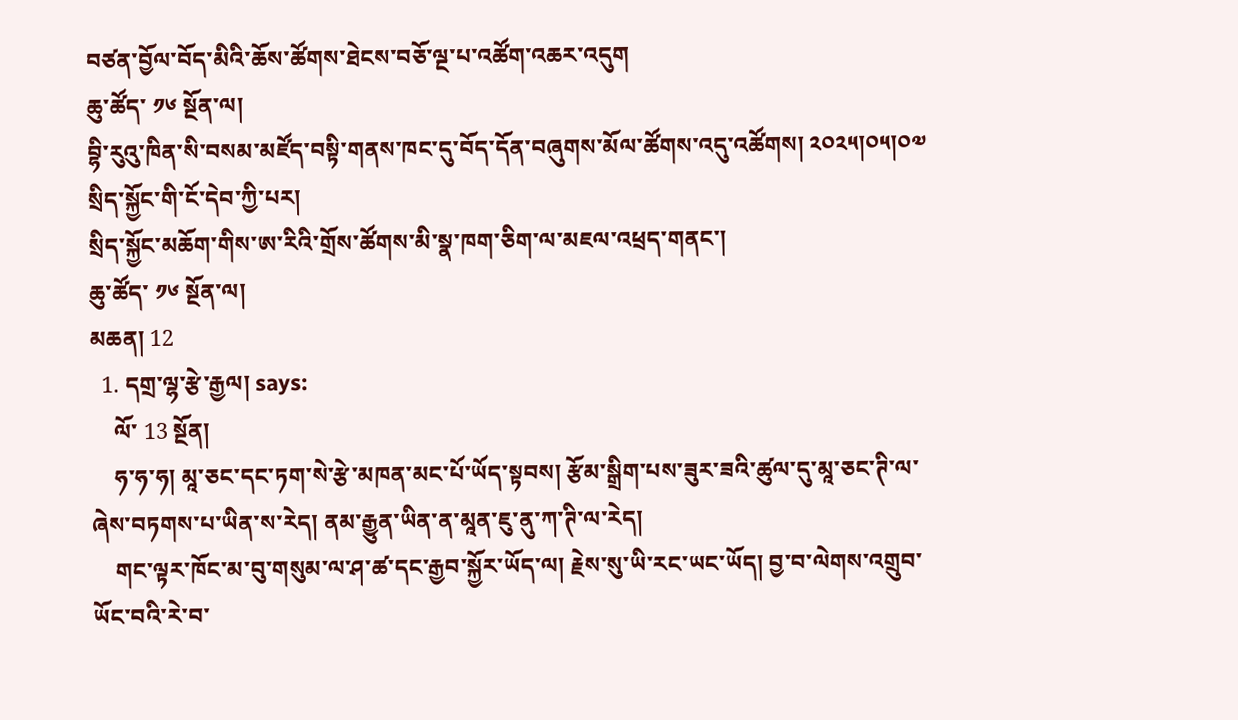བཙན་བྱོལ་བོད་མིའི་ཆོས་ཚོགས་ཐེངས་བཅོ་ལྔ་པ་འཚོག་འཆར་འདུག
ཆུ་ཚོད་ ༡༦ སྔོན་ལ།
བྷི་རུའུ་ཁིན་སི་བསམ་མཛོད་བསྟི་གནས་ཁང་དུ་བོད་དོན་བཞུགས་མོལ་ཚོགས་འདུ་འཚོགས། ༢༠༢༥།༠༥།༠༧ སྲིད་སྐྱོང་གི་ངོ་དེབ་ཀྱི་པར།
སྲིད་སྐྱོང་མཆོག་གིས་ཨ་རིའི་གྲོས་ཚོགས་མི་སྣ་ཁག་ཅིག་ལ་མཇལ་འཕྲད་གནང་།
ཆུ་ཚོད་ ༡༦ སྔོན་ལ།
མཆན། 12
  1. དགྲ་ལྷ་རྩེ་རྒྱལ། says:
    ལོ་ 13 སྔོན།
    ཧ་ཧ་ཧ། མཱ་ཅང་དང་ཏག་སེ་རྩེ་མཁན་མང་པོ་ཡོད་སྟབས། རྩོམ་སྒྲིག་པས་ཟུར་ཟའི་ཚུལ་དུ་མཱ་ཅང་ཊི་ལ་ཞེས་བཏགས་པ་ཡིན་ས་རེད། ནམ་རྒྱུན་ཡིན་ན་མཱན་ཇུ་ནུ་ཀ་ཊི་ལ་རེད།
    གང་ལྟར་ཁོང་མ་བུ་གསུམ་ལ་ཤ་ཚ་དང་རྒྱབ་སྐྱོར་ཡོད་ལ། རྗེས་སུ་ཡི་རང་ཡང་ཡོད། བྱ་བ་ལེགས་འགྲུབ་ཡོང་བའི་རེ་བ་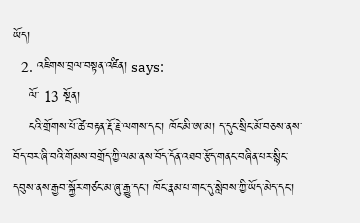ཡོད།
  2. འཇིགས་བྲལ་བསྟན་འཛིན། says:
    ལོ་ 13 སྔོན།
    ངའི་གྲོགས་པོ་ཚེ་བརྟན་རྡོ་རྗེ་ལགས་དང་། ཁོང་མི་ཨ་མ། ད་དུང་སྲིང་མོ་བཅས་ནས་བོད་བར་ཞི་བའི་གོམས་བགྲོད་ཀྱི་ལམ་ནས་བོད་དོན་འཐབ་རྩོད་གནང་བཞིན་པར་སྙིང་དབུས་ནས་རྒྱབ་སྐྱོར་གཙང་མ་ཞུ་རྒྱུ་དང་། ཁོང་རྣམ་པ་གང་དུ་སླེབས་ཀྱི་ཡོད་མེད་དང་།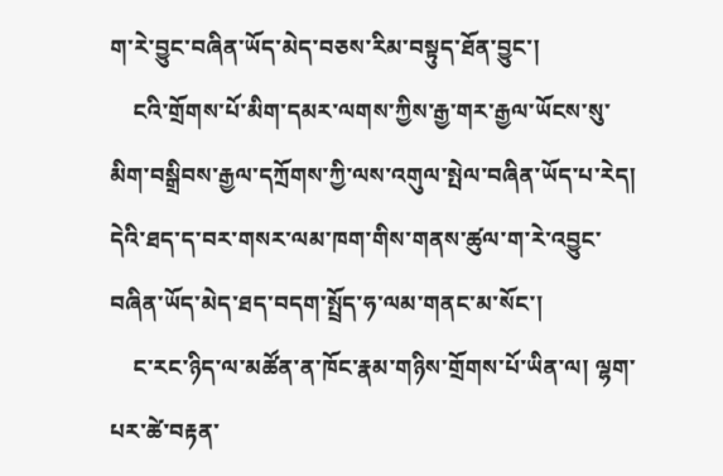ག་རེ་བྱུང་བཞིན་ཡོད་མེད་བཅས་རིམ་བསྟུད་ཐོན་བྱུང་།
    ངའི་གྲོགས་པོ་མིག་དམར་ལགས་ཀྱིས་རྒྱ་གར་རྒྱལ་ཡོངས་སུ་མིག་བསྒྲིབས་རྒྱལ་དཀྲོགས་ཀྱི་ལས་འགུལ་སྤེལ་བཞིན་ཡོད་པ་རེད། དེའི་ཐད་ད་བར་གསར་ལམ་ཁག་གིས་གནས་ཚུལ་ག་རེ་འབྱུང་བཞིན་ཡོད་མེད་ཐད་བདག་སྤྲོད་ཧ་ལམ་གནང་མ་སོང་།
    ང་རང་ཉིད་ལ་མཚོན་ན་ཁོང་རྣམ་གཉིས་གྲོགས་པོ་ཡིན་ལ། ལྷག་པར་ཚེ་བརྟན་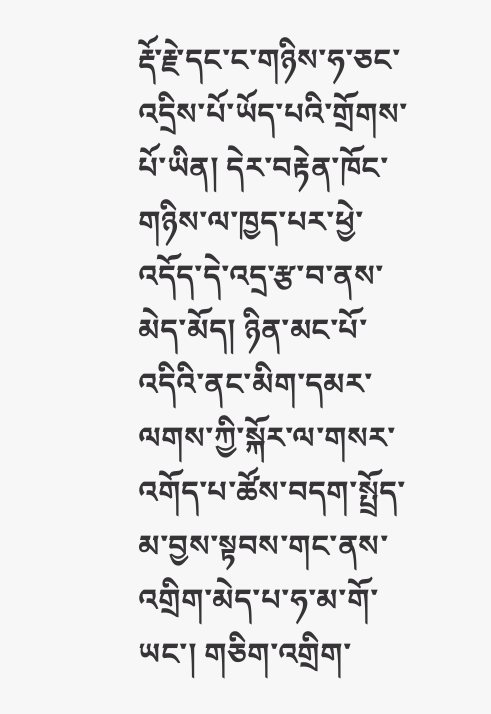རྡོ་རྗེ་དང་ང་གཉིས་ཧ་ཅང་འདྲིས་པོ་ཡོད་པའི་གྲོགས་པོ་ཡིན། དེར་བརྟེན་ཁོང་གཉིས་ལ་ཁྱད་པར་ཕྱེ་འདོད་དེ་འདྲ་རྩ་བ་ནས་མེད་མོད། ཉིན་མང་པོ་འདིའི་ནང་མིག་དམར་ལགས་ཀྱི་སྐོར་ལ་གསར་འགོད་པ་ཚོས་བདག་སྤྲོད་མ་བྱས་སྟབས་གང་ནས་འགྲིག་མེད་པ་ཧ་མ་གོ་ཡང་། གཅིག་འགྲིག་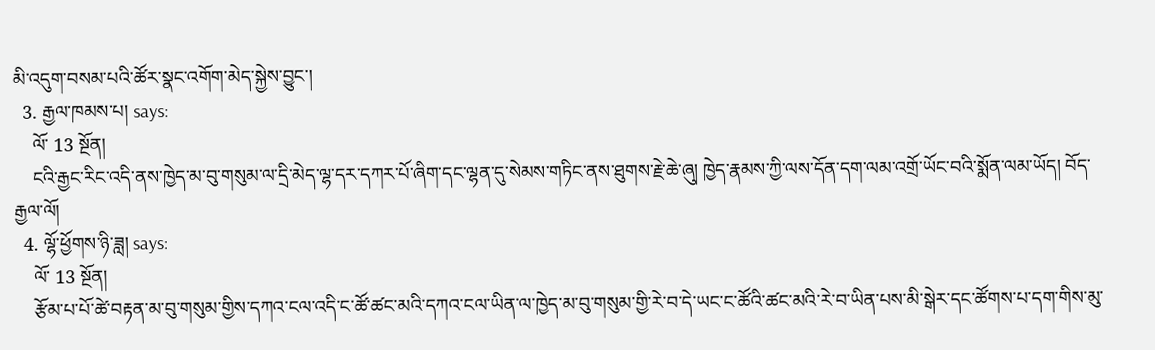མི་འདུག་བསམ་པའི་ཚོར་སྣང་འགོག་མེད་སྐྱེས་བྱུང་།
  3. རྒྱལ་ཁམས་པ། says:
    ལོ་ 13 སྔོན།
    ངའི་རྒྱང་རིང་འདི་ནས་ཁྱེད་མ་བུ་གསུམ་ལ་དྲི་མེད་ལྷ་དར་དཀར་པོ་ཞིག་དང་ལྷན་དུ་སེམས་གཏིང་ནས་ཐུགས་རྗེ་ཆེ་ཞུ། ཁྱེད་རྣམས་ཀྱི་ལས་དོན་དག་ལམ་འགྲོ་ཡོང་བའི་སྨོན་ལམ་ཡོད། བོད་རྒྱལ་ལོ།
  4. ལྷོ་ཕྱོགས་ཉི་ཟླ། says:
    ལོ་ 13 སྔོན།
    རྩོམ་པ་པོ་ཚེ་བརྟན་མ་བུ་གསུམ་གྱིས་དཀའ་ངལ་འདི་ང་ཚོ་ཚང་མའི་དཀའ་ངལ་ཡིན་ལ་ཁྱེད་མ་བུ་གསུམ་གྱི་རེ་བ་དེ་ཡང་ང་ཚོའི་ཚང་མའི་རེ་བ་ཡིན་པས་མི་སྒེར་དང་ཚོགས་པ་དག་གིས་མུ་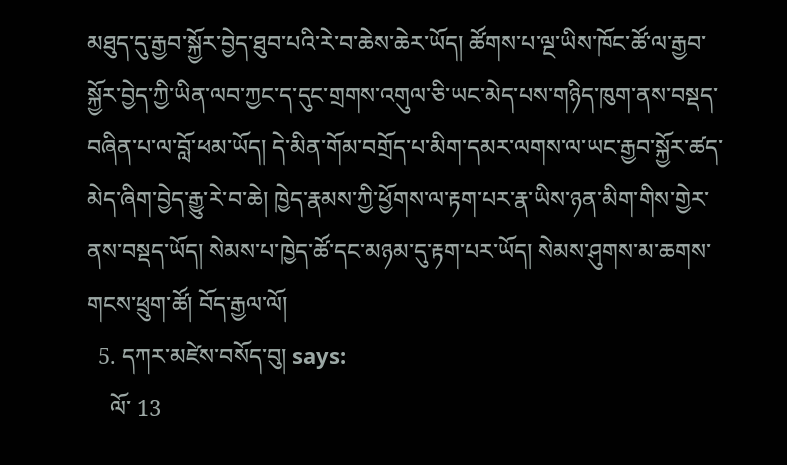མཐུད་དུ་རྒྱབ་སྐྱོར་བྱེད་ཐུབ་པའི་རེ་བ་ཆེས་ཆེར་ཡོད། ཚོགས་པ་ལྔ་ཡིས་ཁོང་ཚོ་ལ་རྒྱབ་སྐྱོར་བྱེད་ཀྱི་ཡིན་ལབ་ཀྱང་ད་དུང་གྲགས་འགུལ་ཅི་ཡང་མེད་པས་གཉིད་ཁུག་ནས་བསྡད་བཞིན་པ་ལ་བློ་ཕམ་ཡོད། དེ་མིན་གོམ་བགྲོད་པ་མིག་དམར་ལགས་ལ་ཡང་རྒྱབ་སྐྱོར་ཚད་མེད་ཞིག་བྱེད་རྒྱུ་རེ་བ་ཆེ། ཁྱེད་རྣམས་ཀྱི་ཕྱོགས་ལ་རྟག་པར་རྣ་ཡིས་ཉན་མིག་གིས་གྱེར་ནས་བསྡད་ཡོད། སེམས་པ་ཁྱེད་ཚོ་དང་མཉམ་དུ་རྟག་པར་ཡོད། སེམས་ཤུགས་མ་ཆགས་གངས་ཕྲུག་ཚོ། བོད་རྒྱལ་ལོ།
  5. དཀར་མཛེས་བསོད་བུ། says:
    ལོ་ 13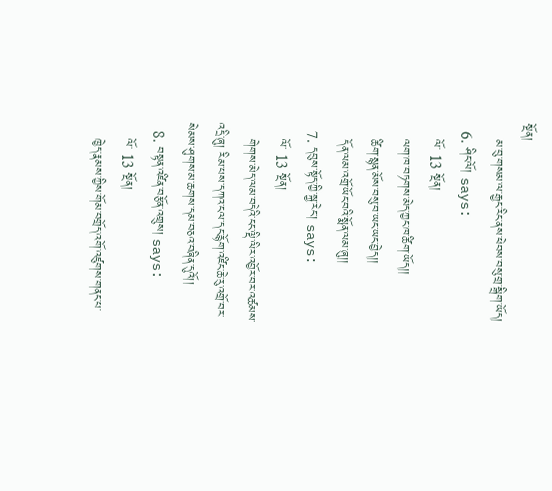སྔོན།
    མ་བུ་གསམ་ལ་རྒྱང་རིང་ནས་ཕེབས་བསུ་གྲ་སྒྲིག་ཡོད།
  6. ཤིང་ལོ། says:
    ལོ་ 13 སྔོན།
    ལག་ཁ་བཏགས་མེད་ཀྱང་ཁ་ཚིག་ཡོད།།
    ཚིག་སྙན་མོས་བསུ་བ་ཡང་ཡང་བྱེད།།
    དོན་ལམ་འགྲོ་ཡོང་བའི་སྨོན་ལམ་ཞུ།།
  7. དབུས་སྟོད་ཀྱི་སྐྱ་རེང་། says:
    ལོ་ 13 སྔོན།
    གེགས་མེད་ལམ་བདེའི་ངང་ལྡི་ལིར་འབྱོར་བར་འཚམས་འདྲི་ཞུ། རིམ་པས་དཀའ་ངལ་དང་རྙོག་འཛིང་ཆེ་རུ་འགྲོ་བར་སེམས་ཤུགས་མ་ཆགས་དམ་བཅའ་བཞིན་དུའོ།།
  8. བསྟན་འཛིན་བརྩོན་འགྲུས། says:
    ལོ་ 13 སྔོན།
    ཁྱེད་རྣམས་ཀྱིས་གོམ་བགྲོད་འགོ་འཛུགས་གནང་པ་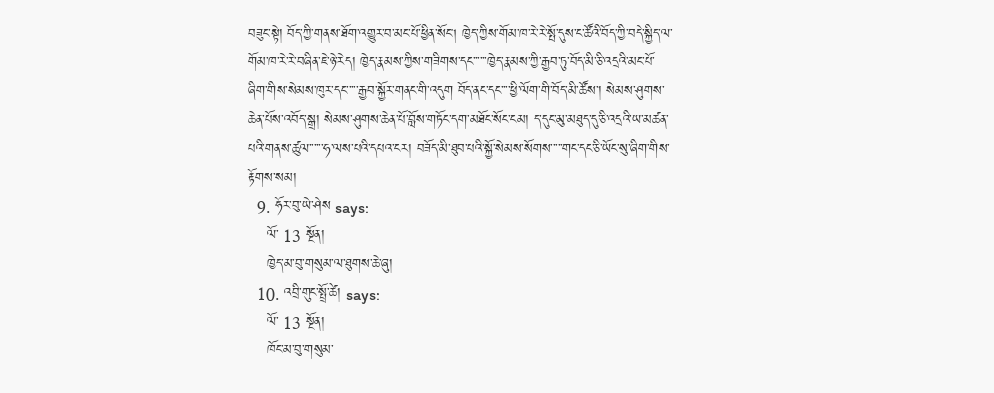བཟུང་སྟེ། བོད་ཀྱི་གནས་ཐོག་འགྱུར་བ་མང་པོ་ཕྱིན་སོང། ཁྱེད་ཀྱིས་གོམ་ཁ་རེ་རེ་སྤོ་དུས་ང་ཚོའི་བོད་ཀྱི་བདེ་སྐྱིད་ལ་གོམ་ཁ་རེ་རེ་བཞིན་ཇེ་ཉེ་རེད། ཁྱེད་རྣམས་ཀྱིས་གཟིགས་དང་་་་་་ཁྱེད་རྣམས་ཀྱི་རྒྱབ་ཏུ་བོད་མི་ཅི་འདྲའི་མང་པོ་ཞིག་གིས་སེམས་ཁུར་དང་་་་་རྒྱབ་སྐྱོར་གནང་གི་འདུག བོད་ནང་དང་་་་ཕྱི་ལོག་གི་བོད་མི་ཚོས་། སེམས་ཤུགས་ཆེན་པོས་འབོད་སྒྲ། སེམས་ཤུགས་ཆེན་པོ་བློས་གཏོང་དག་མཐོང་སོང་ངམ། ད་དུང་མུ་མཐུད་དུ་ཅི་འདྲའི་ཡ་མཚན་པའི་གནས་ཚུལ་་་་་་ཧ་ལས་པའི་དཔའ་ངར། བཟོད་མི་ཐུབ་པའི་སྐྱོ་སེམས་སོགས་་་་་གང་དང་ཅི་ཡོང་སུ་ཞིག་གིས་རྟོགས་སམ།
  9. ཧོར་བུ་ཡེ་ཤེས says:
    ལོ་ 13 སྔོན།
    ཁྱེད་མ་བུ་གསུམ་ལ་ཐུགས་ཆེ་ཞུ།
  10. འབྲི་གུང་སྤྲོ་ཚེ། says:
    ལོ་ 13 སྔོན།
    ཁོང་མ་བུ་གསུམ་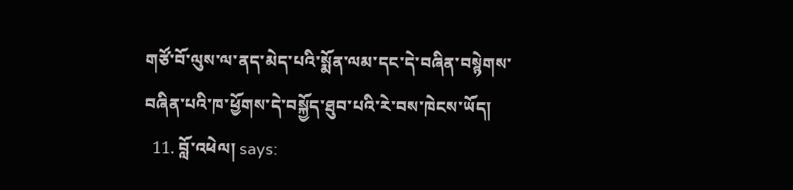གཙོ་བོ་ལུས་ལ་ནད་མེད་པའི་སྨོན་ལམ་དང་དེ་བཞིན་བསྙེགས་བཞིན་པའི་ཁ་ཕྱོགས་དེ་བསྐྱོད་ཐུབ་པའི་རེ་བས་ཁེངས་ཡོད།
  11. བློ་འཕེལ། says: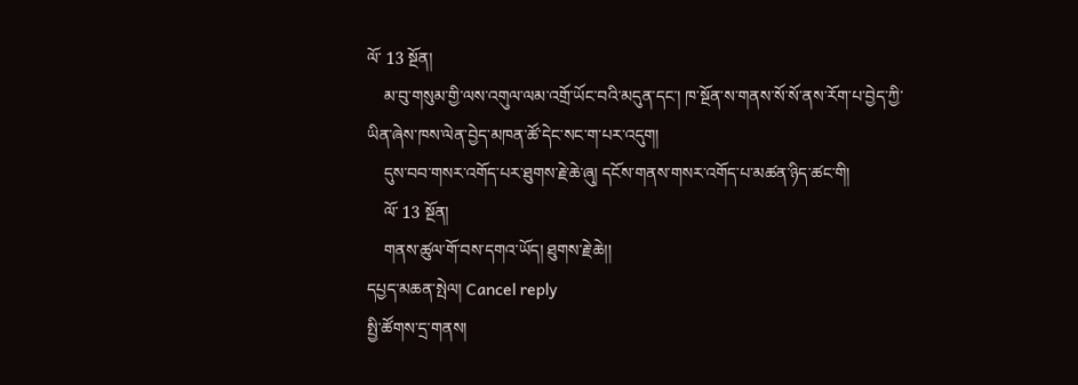ལོ་ 13 སྔོན།
    མ་བུ་གསུམ་གྱི་ལས་འགུལ་ལམ་འགྲོ་ཡོང་བའི་མདུན་དང་། ཁ་སྔོན་ས་གནས་སོ་སོ་ནས་རོག་པ་བྱེད་ཀྱི་ཡིན་ཞེས་ཁས་ལེན་བྱེད་མཁན་ཚོ་དེང་སང་ག་པར་འདུག།
    དུས་བབ་གསར་འགོད་པར་ཐུགས་རྗེ་ཆེ་ཞུ། དངོས་གནས་གསར་འགོད་པ་མཚན་ཉིད་ཚང་གི།
    ལོ་ 13 སྔོན།
    གནས་ཚུལ་གོ་བས་དགའ་ཡོད། ཐུགས་རྗེ་ཆེ།།
དཔྱད་མཆན་སྤེལ། Cancel reply
སྤྱི་ཚོགས་དྲ་གནས།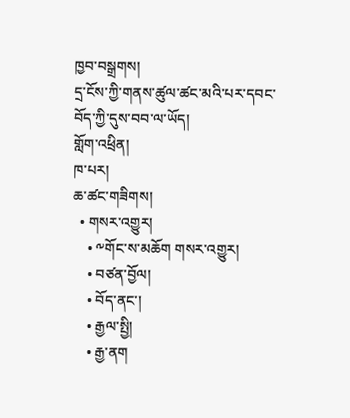ཁྱབ་བསྒྲགས།
དྲ་ངོས་ཀྱི་གནས་ཚུལ་ཚང་མའི་པར་དབང་བོད་ཀྱི་དུས་བབ་ལ་ཡོད།
གློག་འཕྲིན།
ཁ་པར།
ཆ་ཚང་གཟིགས།
  • གསར་འགྱུར།
    • ༸གོང་ས་མཆོག གསར་འགྱུར།
    • བཙན་བྱོལ།
    • བོད་ནང་།
    • རྒྱལ་སྤྱི།
    • རྒྱ་ནག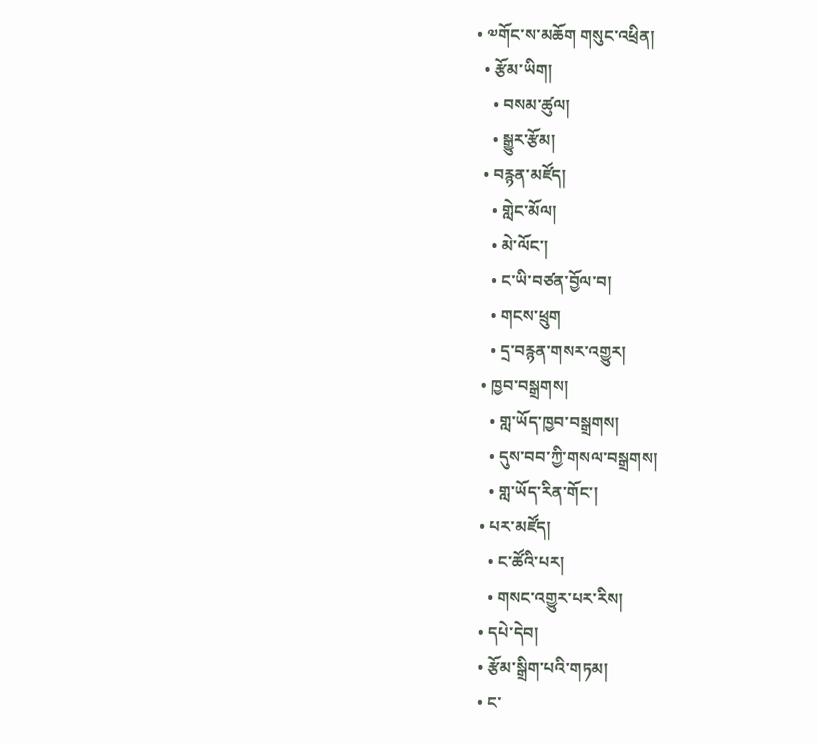• ༧གོང་ས་མཆོག གསུང་འཕྲིན།
  • རྩོམ་ཡིག།
    • བསམ་ཚུལ།
    • སྒྱུར་རྩོམ།
  • བརྙན་མཛོད།
    • གླེང་མོལ།
    • མེ་ལོང་།
    • ང་ཡི་བཙན་བྱོལ་བ།
    • གངས་ཕྲུག
    • དྲ་བརྙན་གསར་འགྱུར།
  • ཁྱབ་བསྒྲགས།
    • གླ་ཡོད་ཁྱབ་བསྒྲགས།
    • དུས་བབ་ཀྱི་གསལ་བསྒྲགས།
    • གླ་ཡོད་རིན་གོང་།
  • པར་མཛོད།
    • ང་ཚོའི་པར།
    • གསང་འགྱུར་པར་རིས།
  • དཔེ་དེབ།
  • རྩོམ་སྒྲིག་པའི་གཏམ།
  • ང་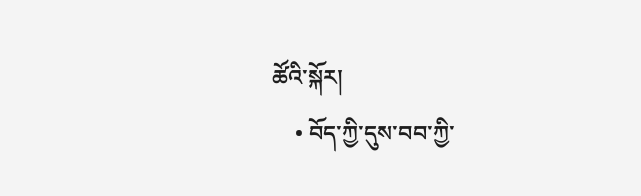ཚོའི་སྐོར།
    • བོད་ཀྱི་དུས་བབ་ཀྱི་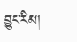བྱུང་རིམ།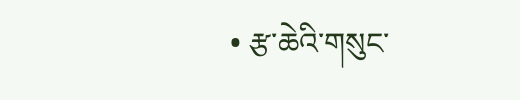• རྩ་ཆེའི་གསུང་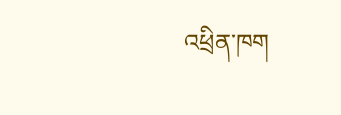འཕྲིན་ཁག